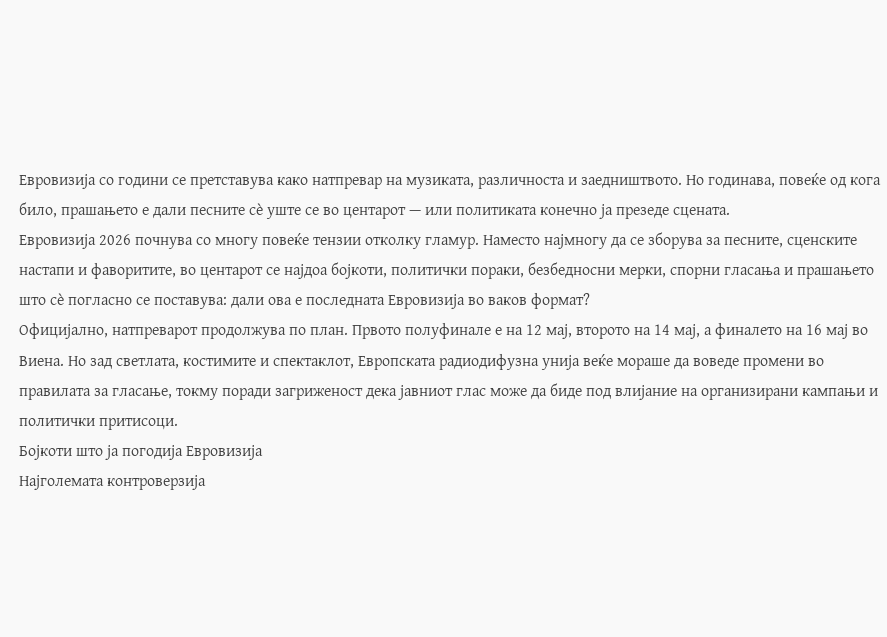Евровизија со години се претставува како натпревар на музиката, различноста и заедништвото. Но годинава, повеќе од кога било, прашањето е дали песните сè уште се во центарот — или политиката конечно ја презеде сцената.
Евровизија 2026 почнува со многу повеќе тензии отколку гламур. Наместо најмногу да се зборува за песните, сценските настапи и фаворитите, во центарот се најдоа бојкоти, политички пораки, безбедносни мерки, спорни гласања и прашањето што сè погласно се поставува: дали ова е последната Евровизија во ваков формат?
Официјално, натпреварот продолжува по план. Првото полуфинале е на 12 мај, второто на 14 мај, а финалето на 16 мај во Виена. Но зад светлата, костимите и спектаклот, Европската радиодифузна унија веќе мораше да воведе промени во правилата за гласање, токму поради загриженост дека јавниот глас може да биде под влијание на организирани кампањи и политички притисоци.
Бојкоти што ја погодија Евровизија
Најголемата контроверзија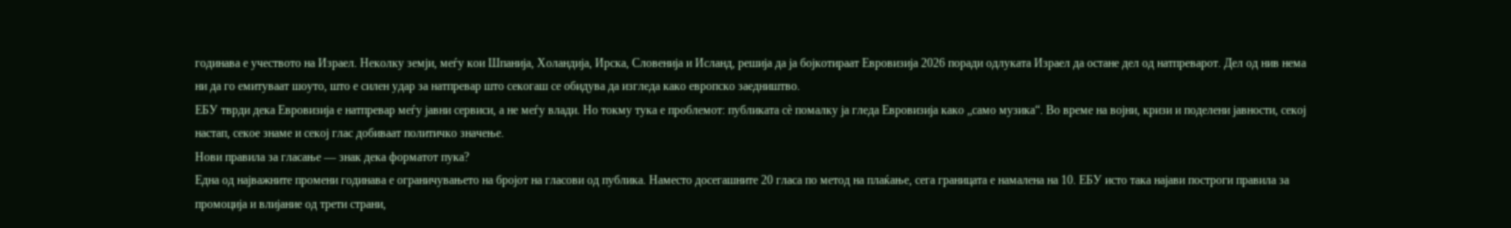годинава е учеството на Израел. Неколку земји, меѓу кои Шпанија, Холандија, Ирска, Словенија и Исланд, решија да ја бојкотираат Евровизија 2026 поради одлуката Израел да остане дел од натпреварот. Дел од нив нема ни да го емитуваат шоуто, што е силен удар за натпревар што секогаш се обидува да изгледа како европско заедништво.
ЕБУ тврди дека Евровизија е натпревар меѓу јавни сервиси, а не меѓу влади. Но токму тука е проблемот: публиката сè помалку ја гледа Евровизија како „само музика“. Во време на војни, кризи и поделени јавности, секој настап, секое знаме и секој глас добиваат политичко значење.
Нови правила за гласање — знак дека форматот пука?
Една од најважните промени годинава е ограничувањето на бројот на гласови од публика. Наместо досегашните 20 гласа по метод на плаќање, сега границата е намалена на 10. ЕБУ исто така најави построги правила за промоција и влијание од трети страни,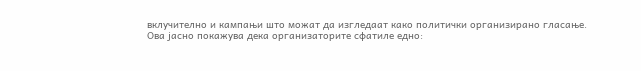вклучително и кампањи што можат да изгледаат како политички организирано гласање.
Ова јасно покажува дека организаторите сфатиле едно: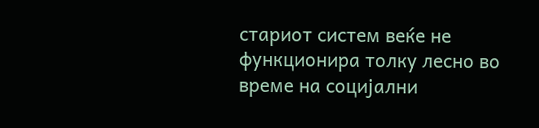стариот систем веќе не функционира толку лесно во време на социјални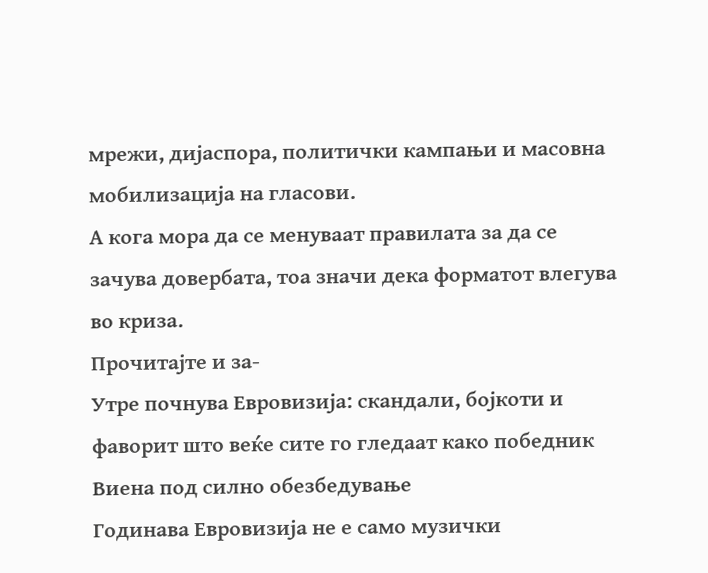мрежи, дијаспора, политички кампањи и масовна мобилизација на гласови.
А кога мора да се менуваат правилата за да се зачува довербата, тоа значи дека форматот влегува во криза.
Прочитајте и за-
Утре почнува Евровизија: скандали, бојкоти и фаворит што веќе сите го гледаат како победник
Виена под силно обезбедување
Годинава Евровизија не е само музички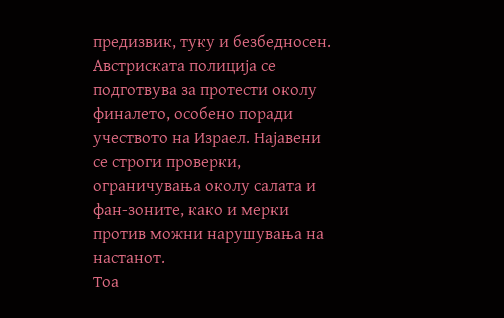предизвик, туку и безбедносен. Австриската полиција се подготвува за протести околу финалето, особено поради учеството на Израел. Најавени се строги проверки, ограничувања околу салата и фан-зоните, како и мерки против можни нарушувања на настанот.
Тоа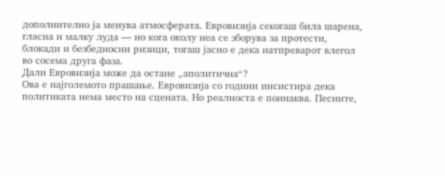дополнително ја менува атмосферата. Евровизија секогаш била шарена, гласна и малку луда — но кога околу неа се зборува за протести, блокади и безбедносни ризици, тогаш јасно е дека натпреварот влегол во сосема друга фаза.
Дали Евровизија може да остане „аполитична“?
Ова е најголемото прашање. Евровизија со години инсистира дека политиката нема место на сцената. Но реалноста е поинаква. Песните,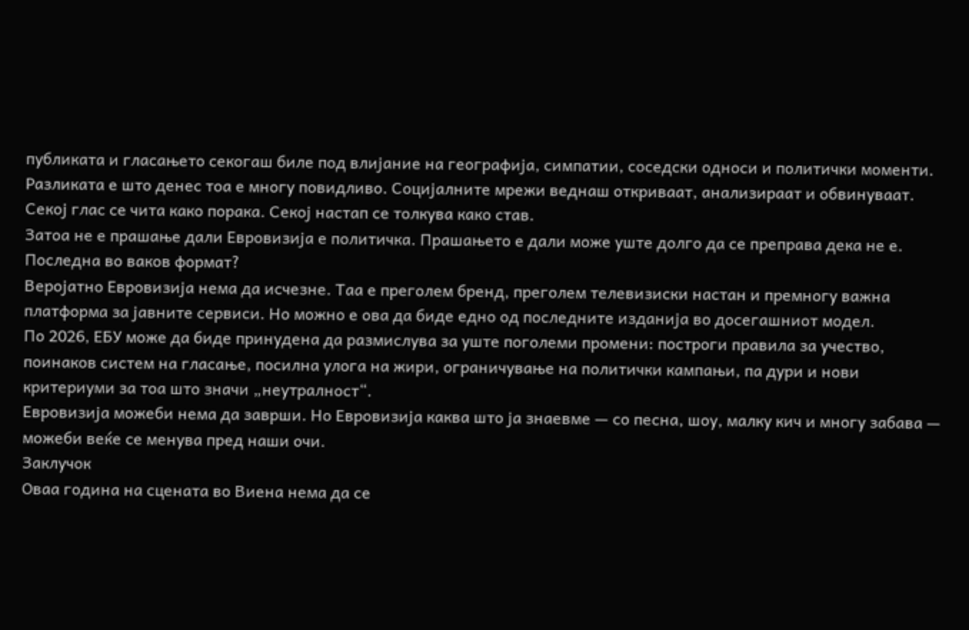публиката и гласањето секогаш биле под влијание на географија, симпатии, соседски односи и политички моменти.
Разликата е што денес тоа е многу повидливо. Социјалните мрежи веднаш откриваат, анализираат и обвинуваат. Секој глас се чита како порака. Секој настап се толкува како став.
Затоа не е прашање дали Евровизија е политичка. Прашањето е дали може уште долго да се преправа дека не е.
Последна во ваков формат?
Веројатно Евровизија нема да исчезне. Таа е преголем бренд, преголем телевизиски настан и премногу важна платформа за јавните сервиси. Но можно е ова да биде едно од последните изданија во досегашниот модел.
По 2026, ЕБУ може да биде принудена да размислува за уште поголеми промени: построги правила за учество, поинаков систем на гласање, посилна улога на жири, ограничување на политички кампањи, па дури и нови критериуми за тоа што значи „неутралност“.
Евровизија можеби нема да заврши. Но Евровизија каква што ја знаевме — со песна, шоу, малку кич и многу забава — можеби веќе се менува пред наши очи.
Заклучок
Оваа година на сцената во Виена нема да се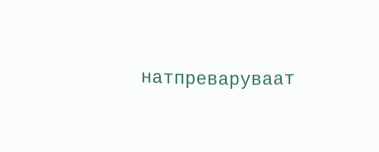натпреваруваат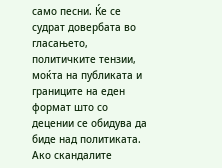само песни. Ќе се судрат довербата во гласањето, политичките тензии, моќта на публиката и границите на еден формат што со децении се обидува да биде над политиката.
Ако скандалите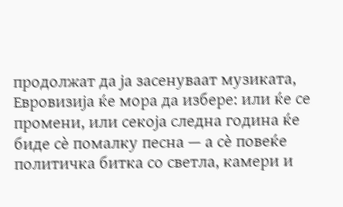продолжат да ја засенуваат музиката, Евровизија ќе мора да избере: или ќе се промени, или секоја следна година ќе биде сè помалку песна — а сè повеќе политичка битка со светла, камери и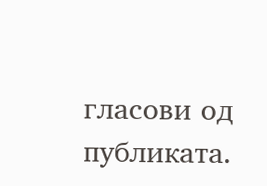гласови од публиката.